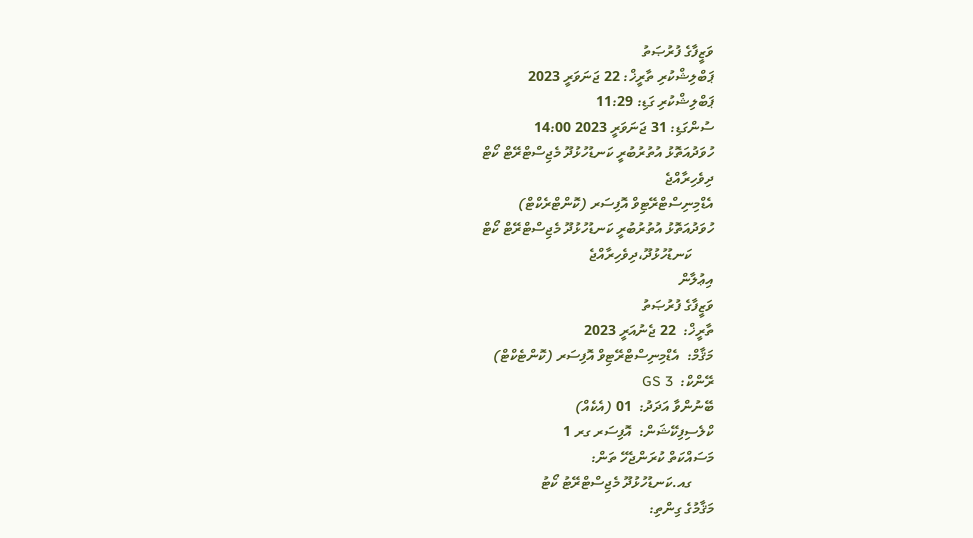ވަޒީފާގެ ފުރުޞަތު
ޕަބްލިޝްކުރި ތާރީޚް: 22 ޖަނަވަރީ 2023
ޕަބްލިޝްކުރި ގަޑި: 11:29
ސުންގަޑި: 31 ޖަނަވަރީ 2023 14:00
ހުވަދުއަތޮޅު އުތުރުބުރީ ކަނޑުހުޅުދޫ މެޖިސްޓްރޭޓް ކޯޓް
ދިވެހިރާއްޖެ
އެޑްމިނިސްޓްރޭޓިވް އޮފިސަރ (ކޮންޓްރެކްޓް)
ހުވަދުއަތޮޅު އުތުރުބުރީ ކަނޑުހުޅުދޫ މެޖިސްޓްރޭޓް ކޯޓް
      ކަނޑުހުޅުދޫ،ދިވެހިރާއްޖެ
އިޢުލާން
ވަޒީފާގެ ފުރުޞަތު
ތާރީޚް:  22 ޖެނުއަރީ 2023
މަޤާމް:  އެޑްމިނިސްޓްރޭޓިވް އޮފިސަރ (ކޮންޓެކްޓް)
ރޭންކް:  GS 3
ބޭނުންވާ އަދަދު:  01 (އެކެއް)
ކްލެސިފިކޭޝަން:  އޮފިސަރ ގރ 1
މަސައްކަތް ކުރަންޖެހޭ ތަން:
      ގއ.ކަނޑުހުޅުދޫ މެޖިސްޓްރޭޓު ކޯޓު
މަޤާމުގެ ގިންތި: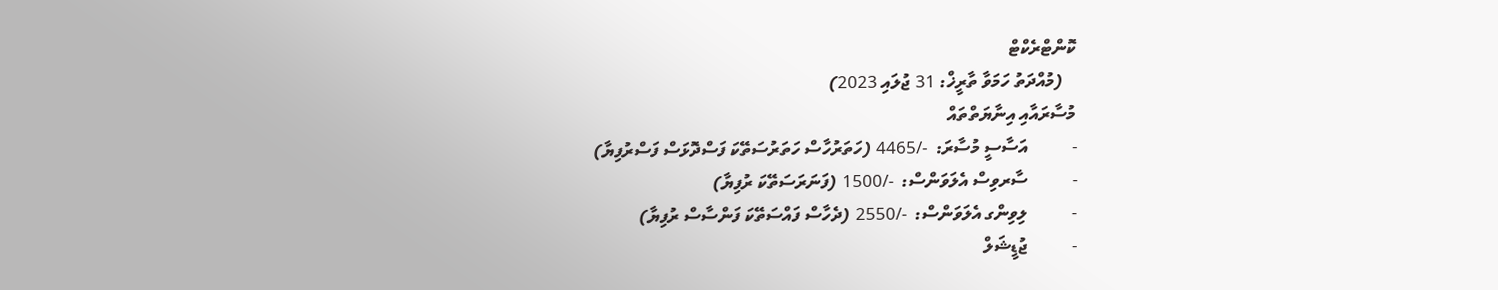ކޮންޓްރެކްޓް
   (މުއްދަތު ހަމަވާ ތާރީޚް: 31 ޖުލައި 2023)
މުސާރައާއި އިނާޔަތްތައް
-          އަސާސީ މުސާރަ:  -/4465 (ހަތަރުހާސް ހަތަރުސަތޭކަ ފަސްދޮޅަސް ފަސްރުފިޔާ)
-          ސާރވިސް އެލަވަންސް:  -/1500 (ފަނަރަސަތޭކަ ރުފިޔާ)
-          ލިވިންގ އެލަވަންސް:  -/2550 (ދެހާސް ފައްސަތޭކަ ފަންސާސް ރުފިޔާ)
-          ޖުޑީޝަލް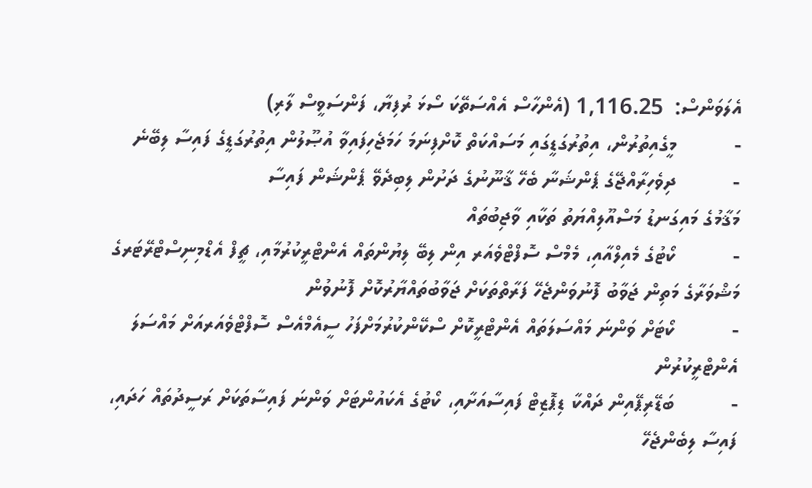އެލަވަންސް:  1,116.25 (އެންހާސް އެއްސަތޭކަ ސޯޅަ ރުފިޔާ، ފަންސަވީސް ލާރި)
-          މީގެއިތުރުން، އިތުރުގަޑީގައި މަސައްކަތް ކޮށްފިނަމަ ހަމަޖެހިފައިވާ އުޞޫލުން އިތުރުގަޑީގެ ފައިސާ ލިބޭނެ
-          ދިވެހިރާއްޖޭގެ ޕެންޝަނާ ބެހޭ ޤާނޫނުގެ ދަށުން ލިބިދެވޭ ޕެންޝަން ފައިސާ
މަޤާމުގެ މައިގަނޑު މަސްއޫލިއްޔަތު ތަކާއި ވާޖިބުތައް
-          ކޯޓުގެ މެއިލްއާއި، މެމްސް ސޮފްޓްވެއަރ އިން ލިބޭ ލިޔުންތައް އެންޓްރީކުރުމާއި، ޗީފް އެޑްމިނިސްޓްރޭޓަރގެ މަޝްވަރާގެ މަތިން ޖަވާބު ފޮނުވަންޖެހޭ ފަރާތްތަކަށް ޖަވާބުތައްޔާރުކޮށް ފޮނުވުން
-          ކޯޓަށް ވަންނަ މައްސަލަތައް އެންޓްރީކޮށް ސްކޭންކުރުމަށްފަހު ސީއެމްއެސް ސޮފްޓްވެއަރއަށް މައްސަލަ އެންޓްރީކުރުން
-          ބަޑޭރިޕޭއިން ދައްކާ ޑިޕޮޒިޓް ފައިސާއަށާއި، ކޯޓުގެ އެކައުންޓަށް ވަންނަ ފައިސާތަކަށް ރަސީދުތައް ހަދައި، ފައިސާ ލިބެންޖެހޭ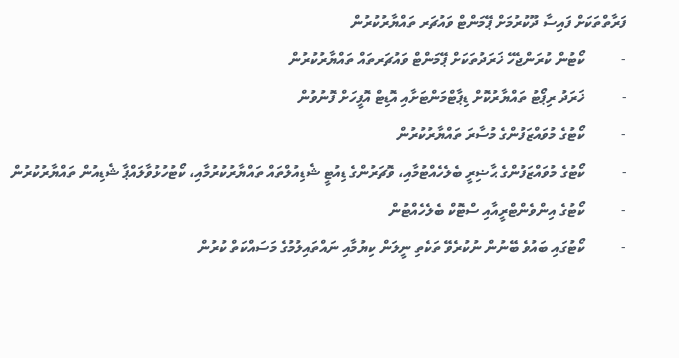ފަރާތްތަކަށް ފައިސާ ދޫކުރުމަށް ޕޭމަންޓް ވައުޗަރ ތައްޔާރުކުރުން
-          ކޯޓުން ކުރަންޖެހޭ ޚަރަދުތަކަށް ޕޭމަންޓް ވައުޗަރތައް ތައްޔާރުކުރުން
-          ޚަރަދު ރިޕޯޓު ތައްޔާރުކޮށް ޑިޕާޓްމަންޓަށާއި އޮޑިޓް އޮފީހަށް ފޮނުވުން
-          ކޯޓުގެ މުވައްޒަފުންގެ މުސާރަ ތައްޔާރުކުރުން
-          ކޯޓުގެ މުވައްޒަފުންގެ ޙާޟިރީ ބެލެހެއްޓުމާއި، ވޮޗަރުންގެ ޑިއުޓީ ޝެޑިއުލްތައް ތައްޔާރުކުރުމާއި، ކޯޓުހުޅުވާލައްޕާ ޝެޑިއުން ތައްޔާރުކުރުން
-          ކޯޓުގެ އިންވެންޓްރީއާއި ސްޓޮކް ބެލެހެއްޓުން
-          ކޯޓުގައި ބައުވެ ބޭނުން ނުކުރެވޭ ތަކެތި ނީލަން ކިޔުމާއި ނައްތައިލުމުގެ މަސައްކަތް ކުރުން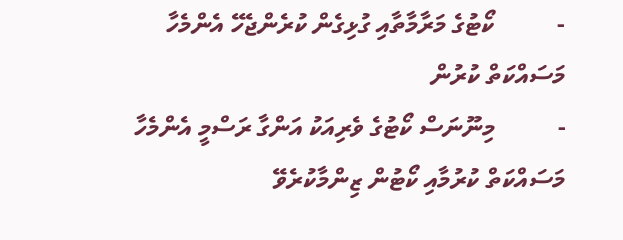-          ކޯޓުގެ މަރާމާތާއި ގުޅިގެން ކުރެންޖެހޭ އެންމެހާ މަސައްކަތް ކުރުން
-          މިނޫނަސް ކޯޓުގެ ވެރިއަކު އަންގާ ރަސްމީ އެންމެހާ މަސައްކަތް ކުރުމާއި ކޯޓުން ޒިންމާކުރެވޭ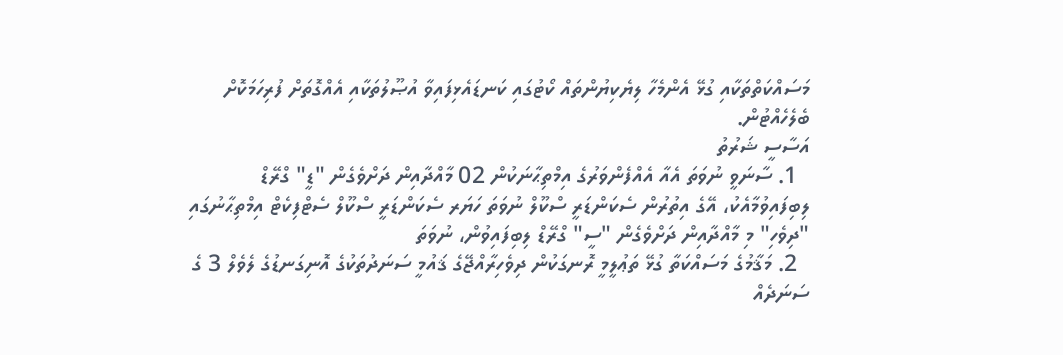މަސައްކަތްތަކާއި ގުޅޭ އެންމެހާ ލިޔެކިޔުންތައް ކޯޓުގައި ކަނޑައެޅިފައިވާ އުޞޫލުތަކާއި އެއްގޮތަށް ފުރިހަމަކޮށް ބެލެހެއްޓުން.
އަސާސީ ޝަރުތު
  1. ސާނަވީ ނުވަތަ އެއާ އެއްފެންވަރުގެ އިމްތިޙާނަކުން 02 މާއްދާއިން ދަށްވެގެން "ޑީ" ގްރޭޑް ލިބިފައިވުމާއެކު، އޭގެ އިތުރުން ސެކަންޑަރީ ސްކޫލް ނުވަތަ ހަޔަރ ސެކަންޑަރީ ސްކޫލް ސެޓްފިކެޓް އިމްތިޙާނުގައި "ދިވެހި" މި މާއްދާއިން ދަށްވެގެން "ސީ" ގްރޭޑް ލިބިފައިވުން، ނުވަތަ
  2. މަޤާމުގެ މަސައްކަތާ ގުޅޭ ތަޢުލީމީ ރޮނގަކުން ދިވެހިރާއްޖޭގެ ޤައުމީ ސަނަދުތަކުގެ އޮނިގަނޑުގެ ލެވެލް 3 ގެ ސަނަދެއް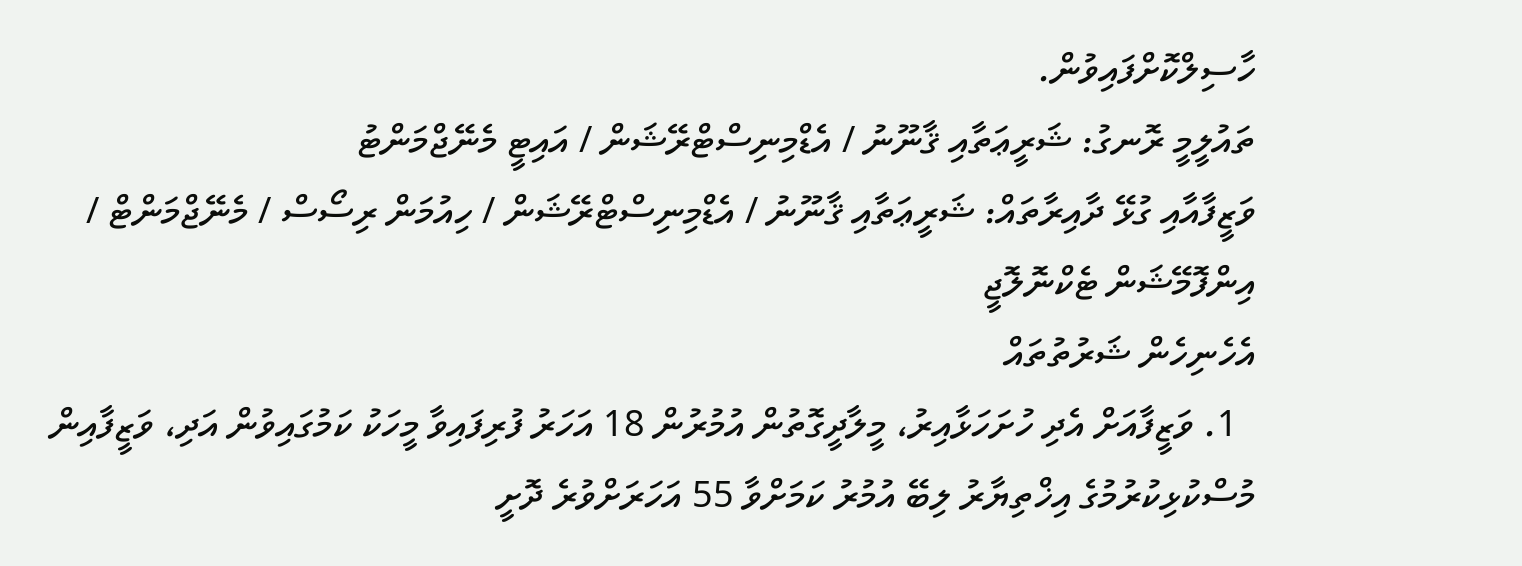ހާސިލްކޮށްފައިވުން.
ތައުލީމީ ރޮނގު: ޝަރީޢަތާއި ޤާނޫނު / އެޑްމިނިސްޓްރޭޝަން / އައިޓީ މެނޭޖްމަންޓު
ވަޒީފާއާއި ގުޅޭ ދާއިރާތައް: ޝަރީޢަތާއި ޤާނޫނު / އެޑްމިނިސްޓްރޭޝަން / ހިއުމަން ރިސޯސް / މެނޭޖްމަންޓް / އިންފޮމޭޝަން ޓެކްނޮލޮޖީ
އެހެނިހެން ޝަރުތުތައް
  1. ވަޒީފާއަށް އެދި ހުށަހަޅާއިރު، މީލާދީގޮތުން އުމުރުން 18 އަހަރު ފުރިފައިވާ މީހަކު ކަމުގައިވުން އަދި، ވަޒީފާއިން މުސްކުޅިކުރުމުގެ އިޚްތިޔާރު ލިބޭ އުމުރު ކަމަށްވާ 55 އަހަރަށްވުރެ ދޮށީ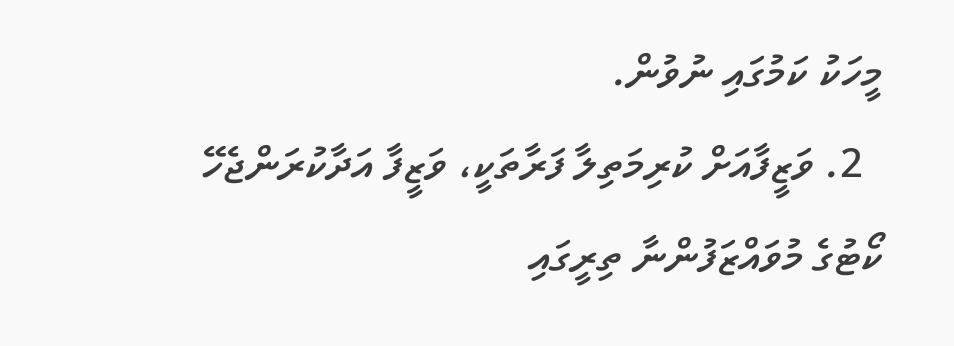މީހަކު ކަމުގައި ނުވުން.
  2. ވަޒީފާއަށް ކުރިމަތިލާ ފަރާތަކީ، ވަޒީފާ އަދާކުރަންޖެހޭ ކޯޓުގެ މުވައްޒަފުންނާ ތިރީގައި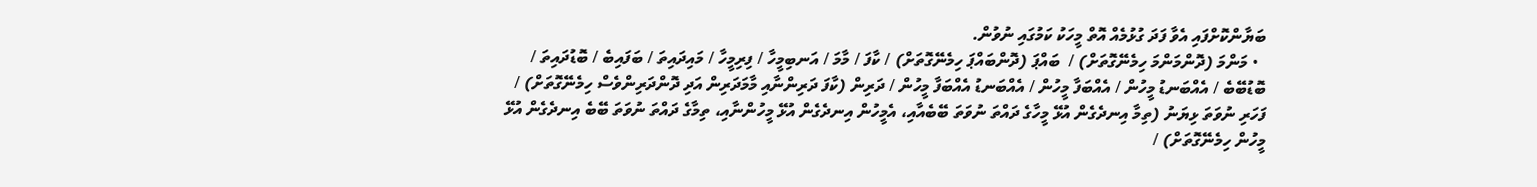ބަޔާންކޮށްފައި އެވާ ފަދަ ގުޅުމެއް އޮތް މީހަކު ކަމުގައި ނުވުން.
  • މަންމަ (ދޮންމަންމަ ހިމެނޭގޮތަށް) /  ބައްޕަ (ދޮންބައްޕަ ހިމެނޭގޮތަށް) / ކާފަ / މާމަ / އަނބިމީހާ / ފިރިމީހާ / މައިދައިތަ / ބަފައިބެ / ބޮޑުދައިތަ / ބޮޑުބޭބެ / އެއްބަނޑު މީހުން / އެއްބަފާ މީހުން / އެއްބަނޑު އެއްބަފާ މީހުން / ދަރިން (ކާފަ ދަރިންނާއި މާމަދަރިން އަދި ދޮންދަރިންވެސް ހިމެނޭގޮތަށް) / ފަހަރި ނުވަތަ ޅިޔަނު (ތިމާ އިނދެގެން އުޅޭ މީހާގެ ދައްތަ ނުވަތަ ބޭބެއާއި، އެމީހުން އިނދެގެން އުޅޭ މީހުންނާއި، ތިމާގެ ދައްތަ ނުވަތަ ބޭބެ އިނދެގެން އުޅޭ މީހުން ހިމެނޭގޮތަށް) /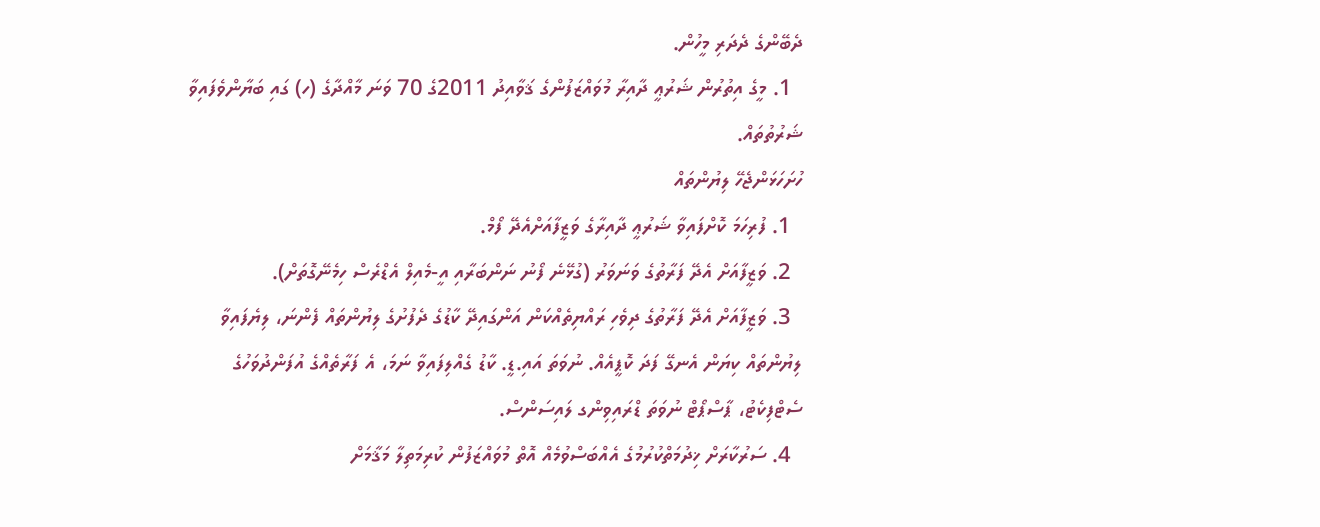ދެބޭންގެ ދެދަރި މީހުން.
  1. މީގެ އިތުރުން ޝަރުޢީ ދާއިރާ މުވައްޒަފުންގެ ޤަވާއިދު 2011ގެ 70 ވަނަ މާއްދާގެ (ހ) ގައި ބަޔާންވެފައިވާ ޝަރުތުތައް.
ހުށަހަޅަންޖެހޭ ލިޔުންތައް
  1. ފުރިހަމަ ކޮށްފައިވާ ޝަރުޢީ ދާއިރާގެ ވަޒީފާއަށްއެދޭ ފޯމް.
  2. ވަޒީފާއަށް އެދޭ ފަރާތުގެ ވަނަވަރު (ގުޅޭނެ ފޯނު ނަންބަރާއި އީ-މެއިލް އެޑްރެސް ހިމެނޭގޮތަށް).
  3. ވަޒީފާއަށް އެދޭ ފަރާތުގެ ދިވެހި ރައްޔިތެއްކަން އަންގައިދޭ ކާޑުގެ ދެފުށުގެ ލިޔުންތައް ފެންނަ، ލިޔެފައިވާ ލިޔުންތައް ކިޔަން އެނގޭ ފަދަ ކޮޕީއެއް. ނުވަތަ އައި.ޑީ. ކާޑު ގެއްލިފައިވާ ނަމަ، އެ ފަރާތެއްގެ އުފަންދުވަހުގެ ސެޓްފިކެޓު، ޕާސްޕޯޓް ނުވަތަ ޑްރައިވިންގ ލައިސަންސް.
  4. ސަރުކާރަށް ޚިދުމަތްކުރުމުގެ އެއްބަސްވުމެއް އޮތް މުވައްޒަފުން ކުރިމަތިލާ މަޤާމަށް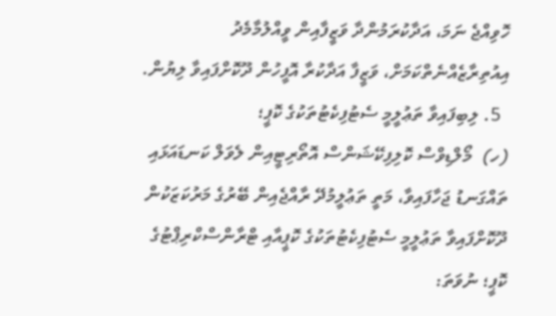ހޮވިއްޖެ ނަމަ، އަދާކުރަމުންދާ ވަޒީފާއިން ވީއްލުމާމެދު އިއުތިރާޒެއްނެތްކަމަށް، ވަޒީފާ އަދާކުރާ އޮފީހުން ދޫކޮށްފައިވާ ލިޔުން.
  5. ލިބިފައިވާ ތަޢުލީމީ ސެޓުފިކެޓުތަކުގެ ކޮޕީ؛
(ހ)  މޯލްޑިވްސް ކޮލިފިކޭޝަންސް އޮތޯރިޓީއިން ލެވަލް ކަނޑައަޅައި ތައްގަނޑު ޖަހާފައިވާ، މަތީ ތަޢުލީމުދޭ ރާއްޖެއިން ބޭރުގެ މަރުކަޒަކުން ދޫކޮށްފައިވާ ތަޢުލީމީ ސެޓުފިކެޓުތަކުގެ ކޮޕީއާއި ޓްރާންސްކްރިޕްޓުގެ ކޮޕީ؛ ނުވަތަ: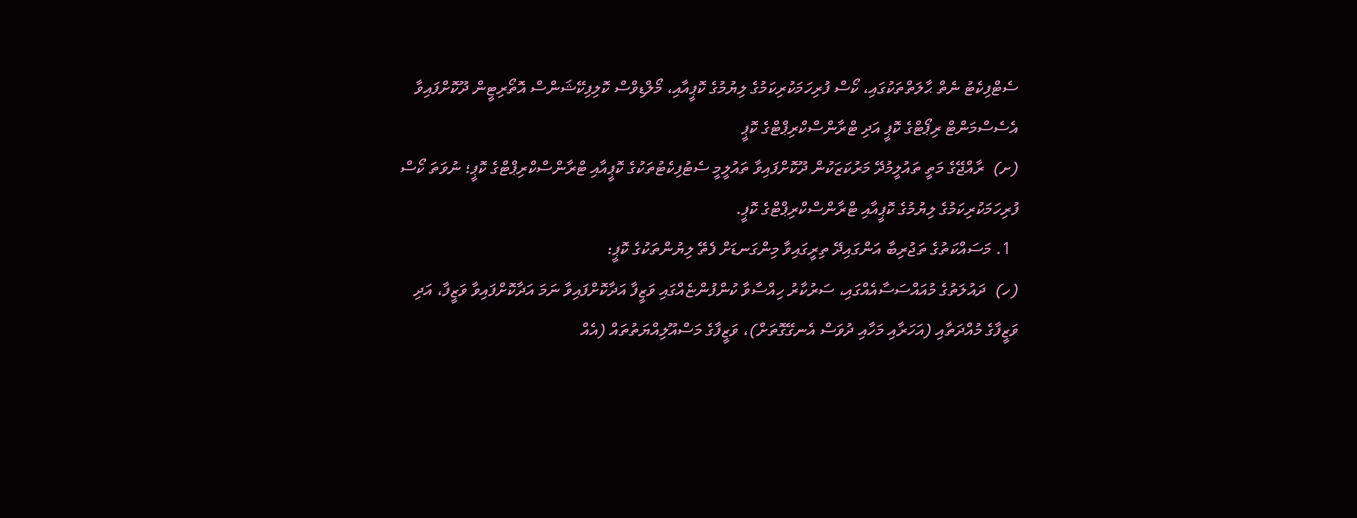ސެޓްފިކެޓު ނެތް ޙާލަތްތަކުގައި، ކޯސް ފުރިހަމަކުރިކަމުގެ ލިޔުމުގެ ކޮޕީއާއި، މޯލްޑިވްސް ކޮލިފިކޭޝަންސް އޮތޯރިޓީން ދޫކޮށްފައިވާ އެސެސްމަންޓް ރިޕޯޓްގެ ކޮޕީ އަދި ޓްރާންސްކްރިޕްޓްގެ ކޮޕީ
(ށ)  ރާއްޖޭގެ މަތީ ތައުލީމުދޭ މަރުކަޒަކުން ދޫކޮށްފައިވާ ތައުލީމީ ސެޓުފިކެޓުތަކުގެ ކޮޕީއާއި ޓްރާންސްކްރިޕްޓްގެ ކޮޕީ؛ ނުވަތަ ކޯސް ފުރިހަމަކުރިކަމުގެ ލިޔުމުގެ ކޮޕީއާއި ޓްރާންސްކްރިޕްޓްގެ ކޮޕީ.
  1. މަސައްކަތުގެ ތަޖުރިބާ އަންގައިދޭ ތިރީގައިވާ މިންގަނޑަށް ފެތޭ ލިޔުންތަކުގެ ކޮޕީ:
(ހ)  ދައުލަތުގެ މުއައްސަސާއެއްގައި، ސަރުކާރު ހިއްސާވާ ކުންފުންޏެއްގައި ވަޒީފާ އަދާކޮށްފައިވާ ނަމަ އަދާކޮށްފައިވާ ވަޒީފާ، އަދި ވަޒީފާގެ މުއްދަތާއި (އަހަރާއި މަހާއި ދުވަސް އެނގޭގޮތަށް)، ވަޒީފާގެ މަސްއޫލިއްޔަތުތައް (އެއް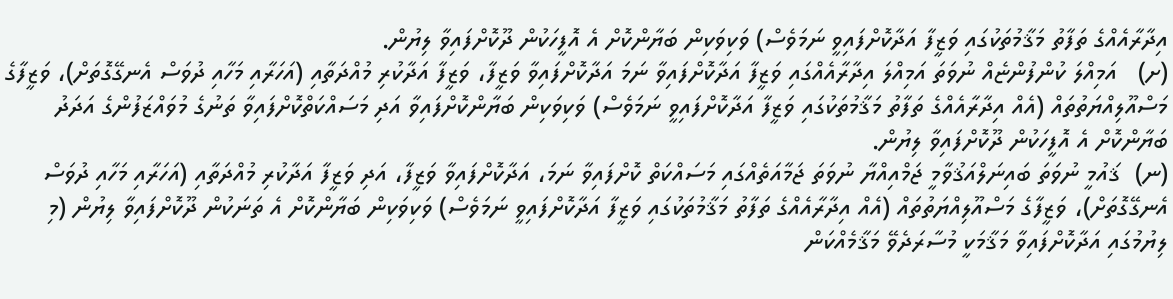އިދާރާއެއްގެ ތަފާތު މަޤާމުތަކުގައި ވަޒީފާ އަދާކޮށްފައިވީ ނަމަވެސް) ވަކިވަކިން ބަޔާންކޮށް އެ އޮފީހަކުން ދޫކޮށްފައިވާ ލިޔުން.
(ށ)   އަމިއްލަ ކުންފުންޏެއް ނުވަތަ އަމިއްލަ އިދާރާއެއްގައި ވަޒީފާ އަދާކޮށްފައިވާ ނަމަ އަދާކޮށްފައިވާ ވަޒީފާ، ވަޒީފާ އަދާކުރި މުއްދަތާއި (އަހަރާއި މަހާއި ދުވަސް އެނގޭގޮތަށް)، ވަޒީފާގެ މަސްއޫލިއްޔަތުތައް (އެއް އިދާރާއެއްގެ ތަފާތު މަޤާމުތަކުގައި ވަޒީފާ އަދާކޮށްފައިވީ ނަމަވެސް) ވަކިވަކިން ބަޔާންކޮށްފައިވާ އަދި މަސައްކަތްކޮށްފައިވާ ތަނުގެ މުވައްޒަފުންގެ އަދަދު ބަޔާންކޮށް އެ އޮފީހަކުން ދޫކޮށްފައިވާ ލިޔުން.
(ނ)  ޤައުމީ ނުވަތަ ބައިނަލްއަޤުވާމީ ޖަމްއިއްޔާ ނުވަތަ ޖަމާއަތެއްގައި މަސައްކަތް ކޮށްފައިވާ ނަމަ، އަދާކޮށްފައިވާ ވަޒީފާ، އަދި ވަޒީފާ އަދާކުރި މުއްދަތާއި (އަހަރާއި މަހާއި ދުވަސް އެނގޭގޮތަށް)، ވަޒީފާގެ މަސްއޫލިއްޔަތުތައް (އެއް އިދާރާއެއްގެ ތަފާތު މަޤާމުތަކުގައި ވަޒީފާ އަދާކޮށްފައިވީ ނަމަވެސް) ވަކިވަކިން ބަޔާންކޮށް އެ ތަނަކުން ދޫކޮށްފައިވާ ލިޔުން (މި ލިޔުމުގައި އަދާކޮށްފައިވާ މަޤާމަކީ މުސާރަދެވޭ މަޤާމެއްކަން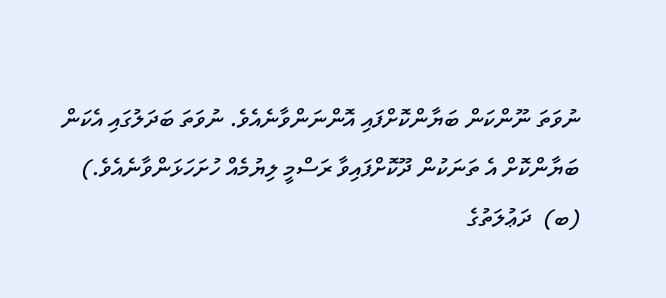ނުވަތަ ނޫންކަން ބަޔާންކޮށްފައި އޮންނަންވާނެއެވެ. ނުވަތަ ބަދަލުގައި އެކަން ބަޔާންކޮށް އެ ތަނަކުން ދޫކޮށްފައިވާ ރަސްމީ ލިޔުމެއް ހުށަހަޅަންވާނެއެވެ.)
(ބ)  ދަޢުލަތުގެ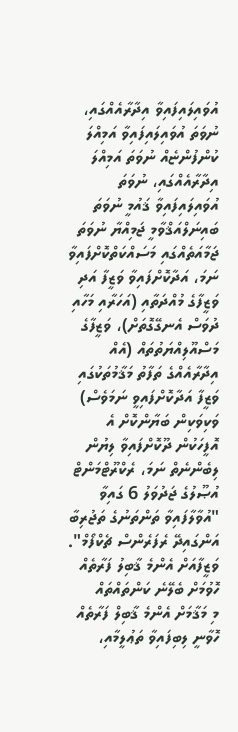އުވައިލައިފައިވާ އިދާރާއެއްގައި، ނުވަތަ އުވައިލައިފައިވާ އަމިއްލަ ކުންފުންޏެއް ނުވަތަ އަމިއްލަ އިދާރާއެއްގައި، ނުވަތަ އުވައިލައިފައިވާ ޤައުމީ ނުވަތަ ބައިނަލްއަޤްވާމީ ޖަމިއްޔާ ނުވަތަ ޖަމާއަތެއްގައި މަސައްކަތްކޮށްފައިވާ ނަމަ، އަދާކޮށްފައިވާ ވަޒީފާ އަދި ވަޒީފާގެ މުއްދަތާއި (އަހަރާއި މަހާއި ދުވަސް އެނގޭގޮތަށް)، ވަޒީފާގެ މަސްއޫލިއްޔަތުތައް (އެއް އިދާރާއެއްގެ ތަފާތު މަޤާމުތަކުގައި ވަޒީފާ އަދާކޮށްފައިވީ ނަމަވެސް) ވަކިވަކިން ބަޔާންކޮށް އެ އޮފީހަކުން ދޫކޮށްފައިވާ ލިޔުން ލިބެންނެތް ނަމަ، ރެކްރޫޓްމަންޓް އުޞޫލުގެ ޖަދުވަލު 6 ގައިވާ "އުވާލާފައިވާ ތަންތަނުގެ ތަޖުރިބާ އަންގައިދޭ ރެފަރެންސް ޗެކްފޯމް".
ވަޒީފާއަށް އެންމެ ޤާބިލު ފަރާތެއް ހޮވުމަށް ބެލޭނެ ކަންތައްތައް
މި މަޤާމަށް އެންމެ ޤާބިލް ފަރާތެއް ހޮވާނީ ލިބިފައިވާ ތަޢުލީމާއި،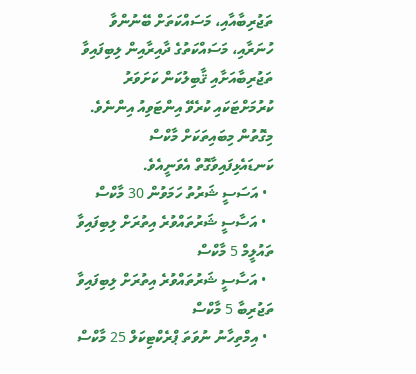ތަޖުރިބާއާއި، މަސައްކަތަށް ބޭނުންވާ ހުނަރާއި، މަސައްކަތުގެ ދާއިރާއިން ލިބިފައިވާ ތަޖުރިބާއަށާއި ޤާބިލުކަން ކަށަވަރު ކުރުމަށްޓަކައި ކުރެވޭ އިންޓަވިއު އިންނެވެ. މިގޮތުން މިބައިތަކަށް މާކްސް ކަނޑައެޅިފައިވާގޮތް އެވަނީއެވެ.
  • އަސަސީ ޝަރުތު ހަމަވުން 30 މާކްސް
  • އަސާސީ ޝަރުތައްވުރެ އިތުރަށް ލިބިފައިވާ ތައުލީމް 5 މާކްސް
  • އަސާސީ ޝަރުތައްވުރެ އިތުރަށް ލިބިފައިވާ ތަޖުރިބާ 5 މާކްސް
  • އިމްތިހާނު ނުވަތަ ޕްރެކްޓިކަލް 25 މާކްސް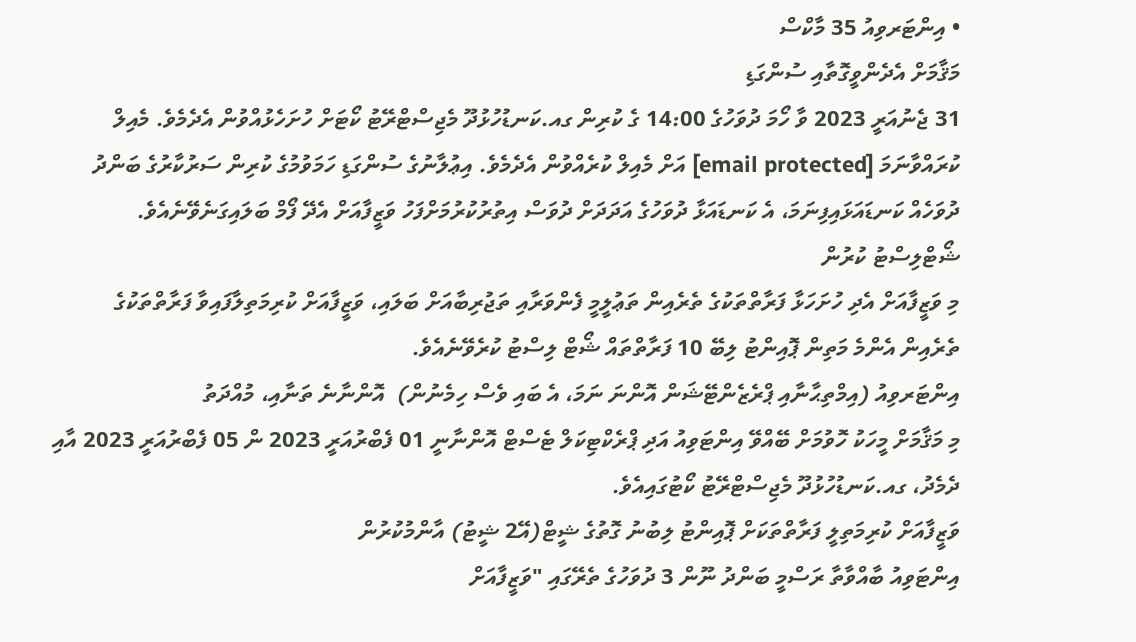• އިންޓަރވިއު 35 މާކްސް
މަޤާމަށް އެދެންވީގޮތާއި ސުންގަޑި
31 ޖެނުއަރީ 2023 ވާ ހޯމަ ދުވަހުގެ 14:00 ގެ ކުރިން ގއ.ކަނޑުހުޅުދޫ މެޖިސްޓްރޭޓު ކޯޓަށް ހުށަހެޅުއްވުން އެދެމެވެ. މެއިލް ކުރައްވާނަމަ [email protected] އަށް މެއިލް ކުރެއްވުން އެދެމެވެ. އިޢުލާނުގެ ސުންގަޑި ހަމަވުމުގެ ކުރިން ސަރުކާރުގެ ބަންދު ދުވަހެއް ކަނޑައަޅައިފިނަމަ، އެ ކަނޑައަޅާ ދުވަހުގެ އަދަދަށް ދުވަސް އިތުރުކުރުމަށްފަހު ވަޒީފާއަށް އެދޭ ފޯމް ބަލައިގަނެވޭނެއެވެ.
ޝޯޓްލިސްޓު ކުރުން
މި ވަޒީފާއަށް އެދި ހުށަހަޅާ ފަރާތްތަކުގެ ތެރެއިން ތަޢުލީމީ ފެންވަރާއި ތަޖުރިބާއަށް ބަލައި، ވަޒީފާއަށް ކުރިމަތިލާފައިވާ ފަރާތްތަކުގެ ތެރެއިން އެންމެ މަތިން ޕޮއިންޓު ލިބޭ 10 ފަރާތްތައް ޝޯޓް ލިސްޓު ކުރެވޭނެއެވެ.
އިންޓަރވިއު (އިމްތިޙާނާއި ޕްރެޒެންޓޭޝަން އޮންނަ ނަމަ، އެ ބައި ވެސް ހިމެނުން)  އޮންނާނެ ތަނާއި، މުއްދަތު
މި މަޤާމަށް މީހަކު ހޮވުމަށް ބޭއްވޭ އިންޓަވިއު އަދި ޕްރެކްޓިކަލް ޓެސްޓް އޮންނާނީ 01 ފެބްރުއަރީ 2023 ން 05 ފެބްރުއަރީ 2023 އާއި ދެމެދު، ގއ.ކަނޑުހުޅުދޫ މެޖިސްޓްރޭޓު ކޯޓުގައިއެވެ.
ވަޒީފާއަށް ކުރިމަތިލީ ފަރާތްތަކަށް ޕޮއިންޓު ލިބުނު ގޮތުގެ ޝީޓް(އޭ2 ޝީޓު) އާންމުކުރުން
އިންޓަވިއު ބާއްވާތާ ރަސްމީ ބަންދު ނޫން 3 ދުވަހުގެ ތެރޭގައި "ވަޒީފާއަށް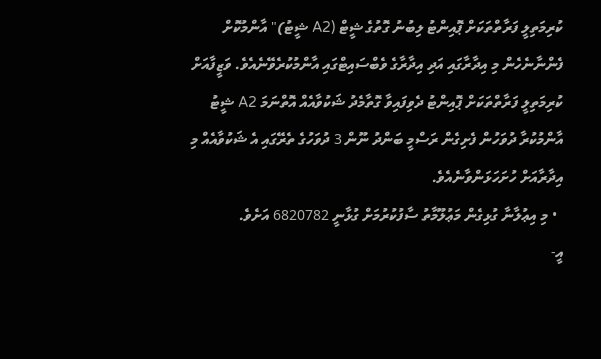ކުރިމަތިލީ ފަރާތްތަކަށް ޕޮއިންޓު ލިބުނު ގޮތުގެ ޝީޓް (A2 ޝީޓު)" އާންމުކޮށް ފެންނާނެހެން މި އިދާރާގައި އަދި އިދާރާގެ ވެބްސައިޓްގައި އާންމުކުރެވޭނެއެވެ. ވަޒީފާއަށް ކުރިމަތިލީ ފަރާތްތަކަށް ޕޮއިންޓު ދެވިފައިވާ ގޮތާމެދު ޝަކުވާއެއް އޮތްނަމަ A2 ޝީޓު އާންމުކުރާ ދުވަހުން ފެށިގެން ރަސްމީ ބަންދު ނޫން 3 ދުވަހުގެ ތެރޭގައި އެ ޝަކުވާއެއް މި އިދާރާއަށް ހުށަހަޅަންވާނެއެވެ.
  • މި އިޢުލާނާ ގުޅިގެން މަޢުލޫމާތު ސާފުކުރުމަށް ގުޅާނީ 6820782 އަށެވެ.
އީ-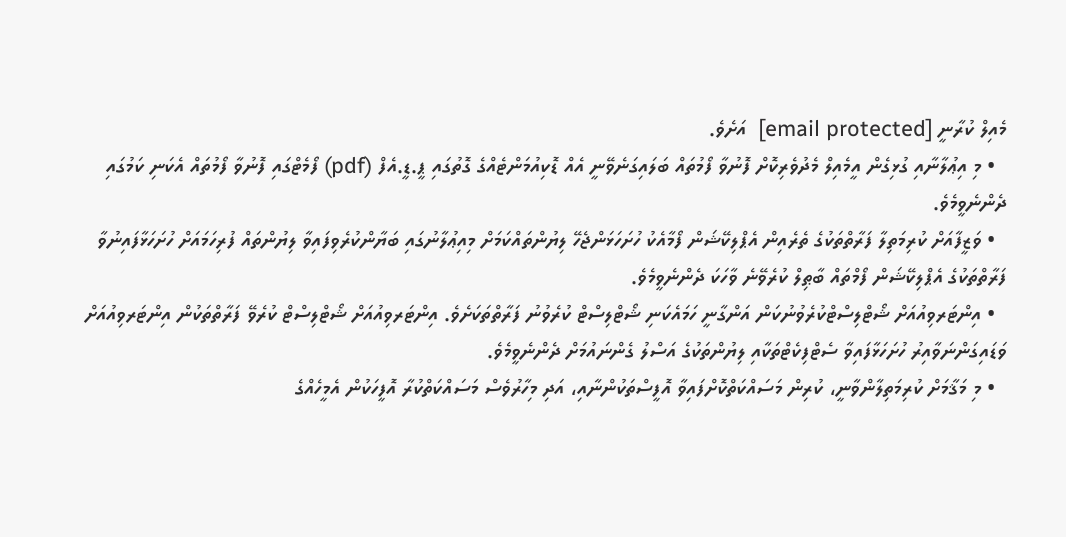މެއިލް ކުރާނީ [email protected]  އަށެވެ.
  • މި އިޢުލާނާއި ގުޅިގެން އީމެއިލް މެދުވެރިކޮށް ފޮނުވާ ފޯމުތައް ބަލައިގަނެވޭނީ އެއް ޑޮކިއުމަންޓެއްގެ ގޮތުގައި ޕީ.ޑީ.އެފް (pdf) ފޯމެޓްގައި ފޮނުވާ ފޯމުތައް އެކަނި ކަމުގައި ދެންނެވީމެވެ.
  • ވަޒީފާއަށް ކުރިމަތިލާ ފަރާތްތަކުގެ ތެރެއިން އެޕްލިކޭޝަން ފޯމާއެކު ހުށަހަޅަންޖެހޭ ލިޔުންތައްކަމަށް މިއިޢުލާނުގައި ބަޔާންކުރެވިފައިވާ ލިޔުންތައް ފުރިހަމައަށް ހުށަހަޅާފައިނުވާ ފަރާތްތަކުގެ އެޕްލިކޭޝަން ފޯމްތައް ބާޠިލް ކުރެވޭނެ ވާހަކަ ދެންނެވީމެވެ.
  • އިންޓަރވިއުއަށް ޝޯޓްލިސްޓްކުރެވުނުކަން އަންގާނީ ހަމައެކަނި ޝޯޓްލިސްޓް ކުރެވުނު ފަރާތްތަކަށެވެ. އިންޓަރވިއުއަށް ޝޯޓްލިސްޓް ކުރެވޭ ފަރާތްތަކުން އިންޓަރވިއުއަށް ވަޑައިގަންނަވާއިރު ހުށަހަޅާފައިވާ ސެޓްފިކެޓްތަކާއި ލިޔުންތަކުގެ އަސްލު ގެންނައުމަށް ދެންނެވީމެވެ.
  • މި މަޤާމަށް ކުރިމަތިލާންވާނީ، ކުރިން މަސައްކަތްކޮށްފައިވާ އޮފީސްތަކުންނާއި، އަދި މިހާރުވެސް މަސައްކަތްކުރާ އޮފީހަކުން އެމީހެއްގެ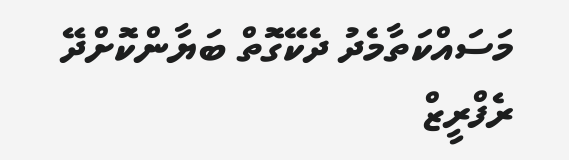މަސައްކަތާމެދު ދެކޭގޮތް ބަޔާންކޮށްދޭ ރެފްރީޒް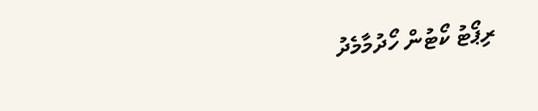ރިޕޯޓު ކޯޓުން ހޯދުމާމެދު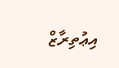އިޢުތިރާޒް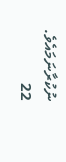ނުކުރާނަމައެވެ.
22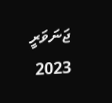ޖަނަވަރީ 2023